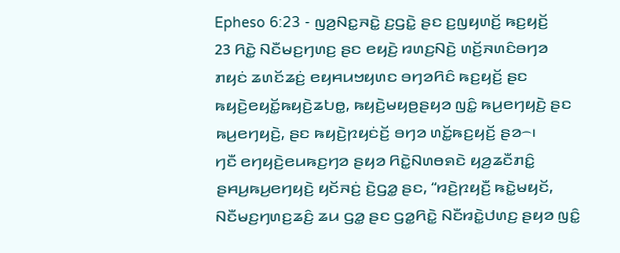Epheso 6:23 - ꤜꤤ꤬ꤡꤢ꤭ꤏꤢꤧ꤭ ꤢ꤬ꤞꤢꤧ꤭ ꤔꤢ ꤢ꤬ꤜꤟꤛꤢꤩ꤬ ꤒꤢ꤬ꤟꤢꤩ꤬
23 ꤖꤢꤧ꤭ ꤡꤢꤪꤗꤢ꤬ꤚꤛꤢ꤬ ꤔꤢ ꤕꤟꤢꤧ꤬ ꤙꤛꤢ꤬ꤡꤢꤧ꤬ ꤛꤢꤩ꤬ꤏꤛꤢꤨꤋꤚꤤ ꤊꤟꤢꤦ ꤘꤛꤢꤩꤘꤢꤦ꤬ ꤕꤟꤌꤣꤠꤟꤛꤢ ꤋꤚꤤꤖꤢꤨ ꤒꤢ꤬ꤟꤢꤩ꤬ ꤔꤢ ꤒꤟꤢꤧ꤬ꤕꤟꤢꤩ꤭ꤒꤟꤢꤧ꤬ꤘꤝꤥ꤭, ꤒꤟꤢꤧ꤬ꤗꤟꤥ꤬ꤔꤟꤤ ꤜꤢꤨ꤭ ꤒꤣ꤬ꤕꤚꤟꤢꤧ꤬ ꤔꤢ ꤒꤣ꤬ꤕꤚꤟꤢꤧ꤬, ꤔꤢ ꤒꤟꤢꤧ꤬ꤐꤟꤢꤦꤢꤩ꤬ ꤋꤚꤤ ꤛꤢꤩ꤭ꤒꤢ꤬ꤟꤢꤩ꤬ ꤔꤤ꤮꤯
ꤚꤢꤪ ꤕꤚꤟꤢꤧ꤬ꤕꤣꤒꤢ꤬ꤚꤤ ꤔꤟꤤ ꤖꤢꤧ꤭ꤡꤛꤥꤎꤢꤧ ꤟꤤ꤬ꤘꤢꤪꤊꤢꤨ꤭ ꤔꤌꤣ꤬ꤒꤣ꤬ꤕꤚꤟꤢꤧ꤬ ꤟꤢꤩꤏꤢꤦ꤬ ꤢꤧ꤬ꤞꤤ꤭ ꤔꤢ, “ꤙꤢꤧ꤬ꤐꤟꤢꤪ꤬ ꤒꤢꤧ꤭ꤗꤟꤢꤩ, ꤡꤢꤪꤗꤢ꤬ꤚꤛꤢ꤬ꤘꤢꤨ꤬ ꤘꤣ ꤞꤤ꤭ ꤔꤢ ꤞꤤ꤭ꤖꤢꤧ꤭ ꤡꤢꤪꤙꤢꤧ꤭ꤓꤛꤢ꤬ ꤔꤟꤤ ꤜꤢꤨ꤭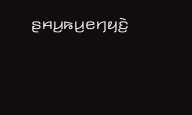ꤔꤌꤣ꤬ꤒꤣ꤬ꤕꤚꤟꤢꤧ꤬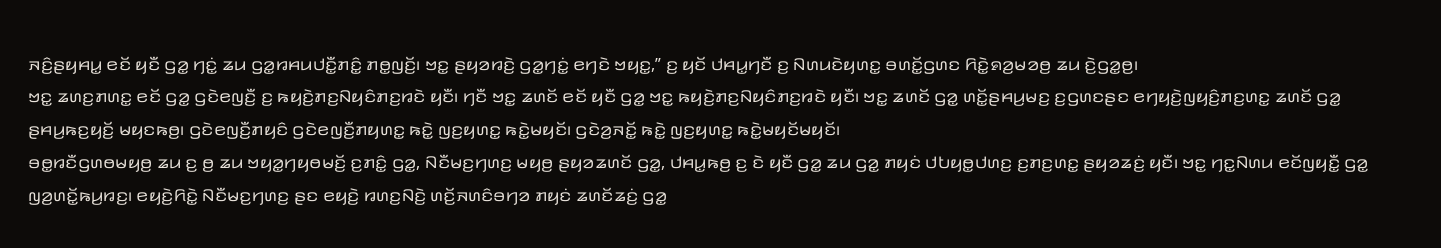ꤏꤢꤨ꤬ꤔꤟꤌꤣ꤭ ꤕꤢꤩ ꤟꤢꤪ ꤞꤤ꤭ ꤚꤢꤦ꤭ ꤘꤣ ꤞꤤ꤭ꤙꤌꤣꤓꤢꤪ꤭ꤊꤢꤨ꤭ ꤊꤥ꤭ꤜꤢꤩ꤬꤯ ꤠꤢ꤭ ꤔꤟꤤꤙꤢꤧ꤬ ꤞꤤ꤭ꤚꤢꤦ꤭ ꤕꤚꤢꤧ ꤠꤟꤢ꤭,” ꤢ꤬ ꤟꤢꤩ ꤓꤌꤣ꤭ꤚꤢꤪ ꤢ꤬ ꤡꤛꤣꤢꤧꤟꤛꤢ꤭ ꤋꤛꤢꤩ꤭ꤞꤛꤢ ꤖꤢꤧ꤭ꤎꤤ꤬ꤗꤤꤥ꤬ ꤘꤣ ꤢꤧ꤬ꤞꤤ꤭ꤥ꤬꤯
ꤠꤢ꤭ ꤘꤛꤢ꤬ꤊꤛꤢ꤭ ꤕꤢꤩ ꤞꤤ꤭ ꤞꤢꤧꤕꤜꤢꤪ꤬ ꤢ꤬ ꤒꤟꤢꤧ꤬ꤊꤢ꤬ꤡꤟꤢꤨꤊꤢ꤬ꤙꤢꤧ ꤟꤢꤪ꤯ ꤚꤢꤪ ꤠꤢ꤭ ꤘꤛꤢꤩ ꤕꤢꤩ ꤟꤢꤪ ꤞꤤ꤭ ꤠꤢ꤭ ꤒꤟꤢꤧ꤬ꤊꤢ꤬ꤡꤟꤢꤨꤊꤢ꤬ꤙꤢꤧ ꤟꤢꤪ꤯ ꤠꤢ꤭ ꤘꤛꤢꤩ ꤞꤤ꤭ ꤛꤢꤩ꤭ꤔꤌꤣ꤬ꤗꤢ꤬ ꤢ꤬ꤞꤛꤢꤔꤢ ꤕꤚꤟꤢꤧ꤬ꤜꤟꤢꤨ꤬ꤊꤢ꤬ꤛꤢ꤭ ꤘꤛꤢꤩ ꤞꤤ꤭ ꤔꤌꤣ꤬ꤒꤢ꤬ꤟꤢꤩ꤬ ꤗꤟꤢꤒꤥ꤬꤯ ꤞꤢꤧꤕꤜꤢꤪ꤬ꤊꤟꤢꤨ ꤞꤢꤧꤕꤜꤢꤪ꤬ꤊꤟꤛꤢ꤭ ꤒꤢꤧ꤭ ꤜꤢ꤬ꤟꤛꤢ꤭ ꤒꤢꤧ꤭ꤗꤟꤢꤩ꤯ ꤞꤢꤧꤤ꤬ꤏꤢꤩ꤭ ꤒꤢꤧ꤭ ꤜꤢ꤬ꤟꤛꤢ꤭ ꤒꤢꤧ꤭ꤗꤟꤢꤩꤗꤟꤢꤩ꤯
ꤋꤥ꤭ꤙꤢꤪꤞꤛꤥꤗꤟꤥ꤬ ꤘꤣ ꤢ꤬ ꤥ꤬ ꤘꤣ ꤠꤟꤤ꤭ꤚꤟꤥꤗꤢꤩ꤬ ꤢ꤬ꤊꤢꤨ꤭ ꤞꤤ꤭, ꤡꤢꤪꤗꤢ꤬ꤚꤛꤢ꤬ ꤗꤟꤥ꤬ ꤔꤟꤤꤘꤛꤢꤩ ꤞꤤ꤭, ꤓꤌꤣ꤭ꤒꤥ꤬ ꤢ꤬ ꤢꤧ ꤟꤢꤪ ꤞꤤ꤭ ꤘꤣ ꤞꤤ꤭ ꤊꤟꤢꤦ ꤓꤝꤟꤥ꤭ꤓꤛꤢ꤬ ꤢ꤬ꤊꤢ꤬ꤛꤢ꤭ ꤔꤟꤤꤘꤢꤦ꤬ ꤟꤢꤪ꤯ ꤠꤢ꤭ ꤚꤢ꤭ꤡꤛꤣ ꤕꤢꤩꤜꤟꤢꤪ꤭ ꤞꤤ꤭ ꤜꤤ꤬ꤛꤢꤩ꤭ꤒꤣ꤬ꤙꤢ꤬꤯ ꤕꤟꤢꤧ꤬ꤖꤢꤧ꤭ ꤡꤢꤪꤗꤢ꤬ꤚꤛꤢ꤬ ꤔꤢ ꤕꤟꤢꤧ꤬ ꤙꤛꤢ꤬ꤡꤢꤧ꤬ ꤛꤢꤩ꤬ꤏꤛꤢꤨꤋꤚꤤ ꤊꤟꤢꤦ ꤘꤛꤢꤩꤘꤢꤦ꤬ ꤞꤤ꤭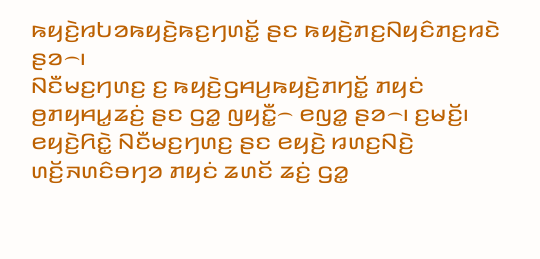ꤒꤟꤢꤧ꤬ꤙꤝꤤꤒꤟꤢꤧ꤬ꤒꤢ꤬ꤚꤛꤢꤩ꤭ ꤔꤢ ꤒꤟꤢꤧ꤬ꤊꤢ꤬ꤡꤟꤢꤨꤊꤢ꤬ꤙꤢꤧ ꤔꤤ꤮꤯
ꤡꤢꤪꤗꤢ꤬ꤚꤛꤢ꤬ ꤢ꤬ ꤒꤟꤢꤧ꤬ꤞꤌꤣ꤬ꤒꤟꤢꤧ꤬ꤊꤚꤢꤩ꤭ ꤊꤟꤢꤦ ꤥ꤬ꤊꤟꤌꤣ꤭ꤘꤢꤦ꤬ ꤔꤢ ꤞꤤ꤭ ꤜꤟꤢꤪ꤭꤮ ꤕꤜꤤ꤭ ꤔꤤ꤮꤯ ꤢ꤬ꤗꤢꤩ꤬꤯
ꤕꤟꤢꤧ꤬ꤖꤢꤧ꤭ ꤡꤢꤪꤗꤢ꤬ꤚꤛꤢ꤬ ꤔꤢ ꤕꤟꤢꤧ꤬ ꤙꤛꤢ꤬ꤡꤢꤧ꤬ ꤛꤢꤩ꤬ꤏꤛꤢꤨꤋꤚꤤ ꤊꤟꤢꤦ ꤘꤛꤢꤩ ꤘꤢꤦ꤬ ꤞꤤ꤭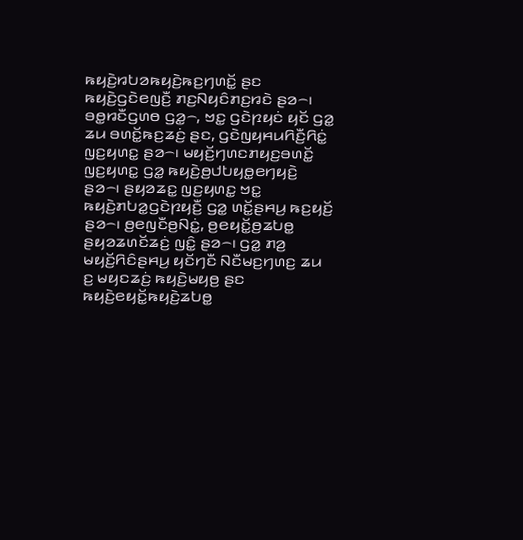ꤒꤟꤢꤧ꤬ꤙꤝꤤꤒꤟꤢꤧ꤬ꤒꤢ꤬ꤚꤛꤢꤩ꤭ ꤔꤢ ꤒꤟꤢꤧ꤬ꤞꤢꤧꤕꤜꤢꤪ꤬ ꤊꤢ꤬ꤡꤟꤢꤨꤊꤢ꤬ꤙꤢꤧ ꤔꤤ꤮꤯
ꤋꤥ꤭ꤙꤢꤪꤞꤛꤥ ꤞꤤ꤭꤮, ꤠꤢ꤭ ꤞꤢꤧꤐꤟꤢꤦ ꤟꤢꤩ ꤞꤤ꤭ ꤘꤣ ꤋꤛꤢꤩ꤭ꤒꤢ꤬ꤘꤢꤦ꤬ ꤔꤢ, ꤞꤢꤧꤜꤟꤌꤣꤖꤢꤪ꤬ꤖꤢꤦ꤭ ꤜꤢ꤬ꤟꤛꤢ꤭ ꤔꤤ꤮꤯ ꤗꤟꤢꤩ꤬ꤚꤛꤢꤊꤟꤢ꤬ꤋꤛꤢꤩ꤭ ꤜꤢ꤬ꤟꤛꤢ꤭ ꤞꤤ꤭ ꤒꤟꤢꤧ꤬ꤥ꤬ꤓꤝꤟꤥ꤭ꤕꤚꤟꤢꤧ꤬ ꤔꤤ꤮꤯ ꤔꤟꤤꤘꤢ꤭ ꤜꤢ꤬ꤟꤛꤢ꤭ ꤠꤢ꤭ ꤒꤟꤢꤧ꤬ꤊꤝꤤ꤭ꤞꤢꤧꤐꤟꤢꤪ꤬ ꤞꤤ꤭ ꤛꤢꤩ꤭ꤔꤌꤣ꤬ ꤒꤢ꤬ꤟꤢꤩ꤬ ꤔꤤ꤮꤯ ꤥ꤬ꤕꤜꤢꤪꤥ꤬ꤡꤢꤦ꤭, ꤥ꤬ꤕꤟꤢꤩ꤭ꤥ꤬ꤘꤝꤥ꤭ ꤔꤟꤤꤘꤛꤢꤩꤘꤢꤦ꤬ ꤜꤢꤨ꤭ ꤔꤤ꤮꤯ ꤞꤤ꤭ ꤊꤤ꤬ ꤗꤟꤢꤩ꤬ꤖꤢꤨꤔꤌꤣ꤬ ꤟꤢꤩꤚꤢꤪ ꤡꤢꤪꤗꤢ꤬ꤚꤛꤢ꤬ ꤘꤣ ꤢ꤬ ꤗꤟꤢꤘꤢꤦ꤬ ꤒꤟꤢꤧ꤬ꤗꤟꤥ꤬ ꤔꤢ ꤒꤟꤢꤧ꤬ꤕꤟꤢꤩ꤭ꤒꤟꤢꤧ꤬ꤘꤝꤥ꤭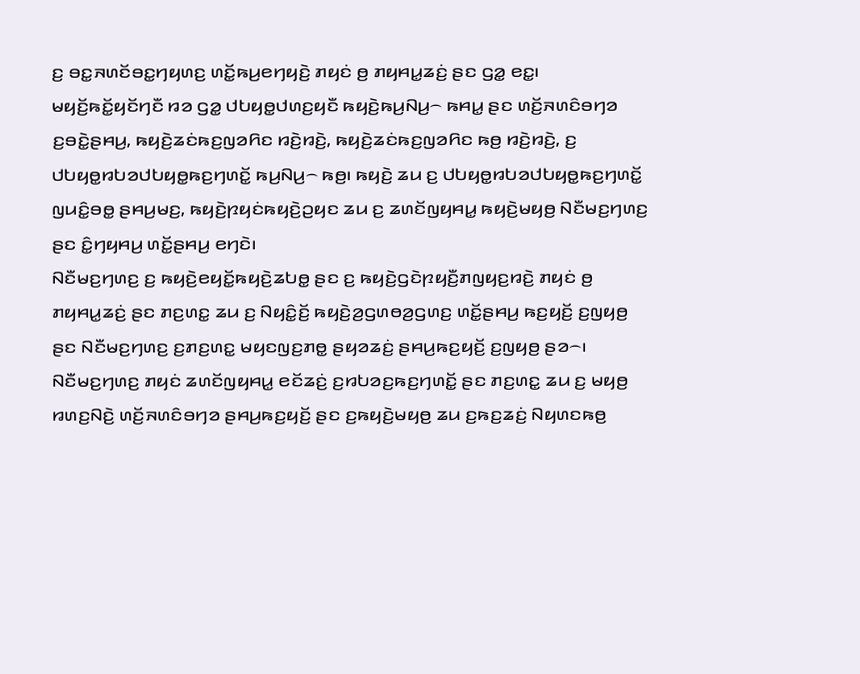ꤢ꤬ ꤋꤢ꤭ꤏꤛꤢꤩꤋꤢ꤭ꤚꤟꤛꤢ꤬ ꤛꤢꤩ꤭ꤒꤣ꤬ꤕꤚꤟꤢꤧ꤬ ꤊꤟꤢꤦ ꤥ꤬ ꤊꤟꤌꤣ꤭ꤘꤢꤦ꤬ ꤔꤢ ꤞꤤ꤭ ꤕꤢ꤭꤯
ꤗꤟꤢꤩ꤬ꤒꤢꤩ꤭ꤟꤢꤩꤚꤢꤪ ꤙꤤ ꤞꤤ꤭ ꤓꤝꤟꤥ꤭ꤓꤛꤢ꤬ꤟꤢꤪ ꤒꤟꤢꤧ꤬ꤒꤣ꤬ꤡꤣ꤬꤮ ꤒꤌꤣ꤭ ꤔꤢ ꤛꤢꤩ꤬ꤏꤛꤢꤨꤋꤚꤤ ꤢ꤬ꤋꤢꤧ꤭ꤔꤌꤣ꤬, ꤒꤟꤢꤧ꤬ꤘꤢꤦꤒꤢ꤬ꤜꤤꤖꤢ ꤙꤢꤧ꤬ꤙꤢꤧ꤬, ꤒꤟꤢꤧ꤬ꤘꤢꤦꤒꤢ꤬ꤜꤤꤖꤢ ꤒꤥ꤬ ꤙꤢꤧ꤬ꤙꤢꤧ꤬, ꤢ꤬ ꤓꤝꤟꤥ꤭ꤙꤝꤤꤓꤝꤟꤥ꤭ꤒꤢ꤬ꤚꤛꤢꤩ꤭ ꤒꤣ꤬ꤡꤣ꤬꤮ ꤒꤥ꤬꤯ ꤒꤟꤢꤧ꤬ ꤘꤣ ꤢ꤬ ꤓꤝꤟꤥ꤭ꤙꤝꤤꤓꤝꤟꤥ꤭ꤒꤢ꤬ꤚꤛꤢꤩ꤭ ꤜꤣꤢꤨ꤭ꤋꤥ꤭ ꤔꤌꤣ꤬ꤗꤢ꤬, ꤒꤟꤢꤧ꤬ꤐꤟꤢꤦꤒꤟꤢꤧ꤬ꤑꤟꤢ ꤘꤣ ꤢ꤬ ꤘꤛꤢꤩꤜꤟꤌꤣ꤭ ꤒꤟꤢꤧ꤬ꤗꤟꤥ꤬ ꤡꤢꤪꤗꤢ꤬ꤚꤛꤢ꤬ ꤔꤢ ꤢꤨ꤭ꤚꤟꤌꤣ꤬ ꤛꤢꤩ꤭ꤔꤌꤣ꤬ ꤕꤚꤢꤧ꤯
ꤡꤢꤪꤗꤢ꤬ꤚꤛꤢ꤬ ꤢ꤬ ꤒꤟꤢꤧ꤬ꤕꤟꤢꤩ꤭ꤒꤟꤢꤧ꤬ꤘꤝꤥ꤭ ꤔꤢ ꤢ꤬ ꤒꤟꤢꤧ꤬ꤞꤢꤧꤐꤟꤢꤪ꤬ꤊꤜꤟꤢ꤬ꤙꤢꤧ꤬ ꤊꤟꤢꤦ ꤥ꤬ ꤊꤟꤌꤣ꤭ꤘꤢꤦ꤬ ꤔꤢ ꤊꤢ꤬ꤛꤢ꤭ ꤘꤣ ꤢ꤬ ꤡꤟꤢꤨ꤭ꤢꤩ꤬ ꤒꤟꤢꤧ꤬ꤤ꤬ꤞꤛꤥꤤ꤬ꤞꤛꤢ꤬ ꤛꤢꤩ꤭ꤔꤌꤣ꤬ ꤒꤢ꤬ꤟꤢꤩ꤬ ꤢ꤬ꤜꤟꤥ꤬ ꤔꤢ ꤡꤢꤪꤗꤢ꤬ꤚꤛꤢ꤬ ꤢ꤬ꤊꤢ꤬ꤛꤢ꤭ ꤗꤟꤢꤜꤢ꤬ꤊꤥ꤭ ꤔꤟꤤꤘꤢꤦ꤬ ꤔꤌꤣ꤬ꤒꤢ꤬ꤟꤢꤩ꤬ ꤢ꤬ꤜꤟꤥ꤬ ꤔꤤ꤮꤯
ꤡꤢꤪꤗꤢ꤬ꤚꤛꤢ꤬ ꤊꤟꤢꤦ ꤘꤛꤢꤩꤜꤟꤌꤣ꤭ ꤕꤢꤩꤘꤢꤦ꤬ ꤢ꤬ꤙꤝꤤꤢ꤬ꤒꤢ꤬ꤚꤛꤢꤩ꤭ ꤔꤢ ꤊꤢ꤬ꤛꤢ꤭ ꤘꤣ ꤢ꤬ ꤗꤟꤥ꤬ ꤙꤛꤢ꤬ꤡꤢꤧ꤬ ꤛꤢꤩ꤬ꤏꤛꤢꤨꤋꤚꤤ ꤔꤌꤣ꤬ꤒꤢ꤬ꤟꤢꤩ꤬ ꤔꤢ ꤢ꤬ꤒꤟꤢꤧ꤬ꤗꤟꤥ꤬ ꤘꤣ ꤢ꤬ꤒꤢ꤬ꤘꤢꤦ꤬ ꤡꤟꤛꤢꤒꤥ꤬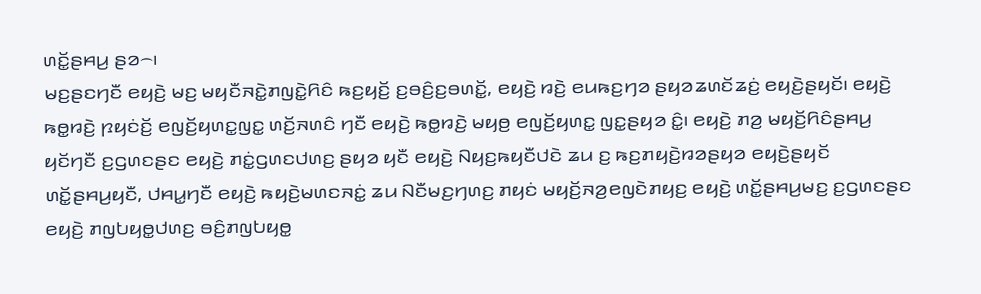ꤛꤢꤩ꤭ꤔꤌꤣ꤬ ꤔꤤ꤮꤯
ꤗꤢ꤬ꤔꤢꤚꤢꤪ ꤕꤟꤢꤧ꤬ ꤗꤢ꤬ ꤗꤟꤢꤪꤏꤢꤧ꤭ꤊꤜꤢꤧ꤭ꤖꤢꤨ ꤒꤢ꤬ꤟꤢꤩ꤬ ꤢ꤬ꤋꤢꤨ꤬ꤢ꤬ꤋꤛꤢꤩ꤭, ꤕꤟꤢꤧ꤬ ꤙꤢꤧ꤬ ꤕꤣꤒꤢ꤬ꤚꤤ ꤔꤟꤤꤘꤛꤢꤩꤘꤢꤦ꤬ ꤕꤟꤢꤧ꤬ꤔꤟꤢꤩ꤯ ꤕꤟꤢꤧ꤬ ꤒꤥ꤭ꤙꤢꤧ꤬ ꤐꤟꤢꤦꤢꤩ꤬ ꤕꤜꤢꤩ꤬ꤟꤛꤢ꤭ꤜꤢ꤭ ꤛꤢꤩ꤬ꤏꤛꤢꤨ ꤚꤢꤪ ꤕꤟꤢꤧ꤬ ꤒꤥ꤭ꤙꤢꤧ꤬ ꤗꤟꤥ꤬ ꤕꤜꤢꤩ꤬ꤟꤛꤢ꤭ ꤜꤢ꤭ꤔꤟꤤ ꤢꤨ꤭꤯ ꤕꤟꤢꤧ꤬ ꤊꤤ꤬ ꤗꤟꤢꤩ꤬ꤖꤢꤨꤔꤌꤣ꤬ ꤟꤢꤩꤚꤢꤪ ꤢ꤬ꤞꤛꤢꤔꤢ ꤕꤟꤢꤧ꤬ ꤊꤢꤦ꤭ꤞꤛꤢꤓꤛꤢ꤬ ꤔꤟꤤ ꤟꤢꤪ ꤕꤟꤢꤧ꤬ ꤡꤟꤢ꤬ꤒꤟꤢꤪꤓꤢꤧ ꤘꤣ ꤢ꤬ ꤒꤢ꤬ꤊꤟꤢꤧ꤬ꤙꤤꤔꤟꤤ ꤕꤟꤢꤧ꤬ꤔꤟꤢꤩ ꤛꤢꤩ꤭ꤔꤌꤣ꤬ꤟꤢꤪ, ꤓꤌꤣ꤭ꤚꤢꤪ ꤕꤟꤢꤧ꤬ ꤒꤟꤢꤧ꤬ꤗꤛꤢꤏꤢꤦ꤭ ꤘꤣ ꤡꤢꤪꤗꤢ꤬ꤚꤛꤢ꤬ ꤊꤟꤢꤦ ꤗꤟꤢꤩ꤬ꤏꤤ꤬ꤕꤜꤢꤧꤊꤟꤢ꤬ ꤕꤟꤢꤧ꤬ ꤛꤢꤩ꤭ꤔꤌꤣ꤬ꤗꤢ꤬ ꤢ꤬ꤞꤛꤢꤔꤢ ꤕꤟꤢꤧ꤬ ꤊꤜꤝꤟꤥ꤭ꤓꤛꤢ꤬ ꤋꤢꤨ꤬ꤊꤜꤝꤟꤥ꤭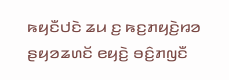ꤒꤟꤢꤪꤓꤢꤧ ꤘꤣ ꤢ꤬ ꤒꤢ꤬ꤊꤟꤢꤧ꤬ꤙꤤ ꤔꤟꤤꤘꤛꤢꤩ ꤕꤟꤢꤧ꤬ ꤋꤢꤨ꤬ꤊꤜꤢꤪ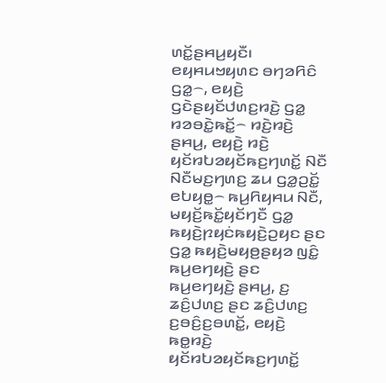ꤛꤢꤩ꤭ꤔꤌꤣ꤬ꤟꤢꤪ꤯
ꤕꤟꤌꤣꤠꤟꤛꤢ ꤋꤚꤤꤖꤢꤨ ꤞꤤ꤭꤮, ꤕꤟꤢꤧ꤬ ꤞꤢꤧꤔꤟꤢꤩꤓꤛꤢ꤬ꤙꤢꤧ꤬ ꤞꤤ꤭ ꤙꤤꤋꤢꤧ꤭ꤒꤢꤩ꤭꤮ ꤙꤢꤧ꤬ꤙꤢꤧ꤬ ꤔꤌꤣ꤬, ꤕꤟꤢꤧ꤬ ꤙꤢꤧ꤬ ꤟꤢꤩꤙꤝꤤꤟꤢꤩꤒꤢ꤬ꤚꤛꤢꤩ꤭ ꤡꤢꤪ ꤡꤢꤪꤗꤢ꤬ꤚꤛꤢ꤬ ꤘꤣ ꤞꤤ꤭ꤑꤢꤩ꤭ ꤕꤝꤟꤥ꤭꤮ ꤒꤣ꤬ꤖꤟꤌꤣ ꤡꤢꤪ, ꤗꤟꤢꤩ꤬ꤒꤢꤩ꤭ꤟꤢꤩꤚꤢꤪ ꤞꤤ꤭ ꤒꤟꤢꤧ꤬ꤐꤟꤢꤦꤒꤟꤢꤧ꤬ꤑꤟꤢ ꤔꤢ ꤞꤤ꤭ ꤒꤟꤢꤧ꤬ꤗꤟꤥ꤬ꤔꤟꤤ ꤜꤢꤨ꤭ ꤒꤣ꤬ꤕꤚꤟꤢꤧ꤬ ꤔꤢ ꤒꤣ꤬ꤕꤚꤟꤢꤧ꤬ ꤔꤌꤣ꤬, ꤢ꤬ ꤘꤢꤨ꤬ꤓꤛꤢ꤬ ꤔꤢ ꤘꤢꤨ꤬ꤓꤛꤢ꤬ ꤢ꤬ꤋꤢꤨ꤬ꤢ꤬ꤋꤛꤢꤩ꤭, ꤕꤟꤢꤧ꤬ ꤒꤥ꤭ꤙꤢꤧ꤬ ꤟꤢꤩꤙꤝꤤꤟꤢꤩꤒꤢ꤬ꤚꤛꤢꤩ꤭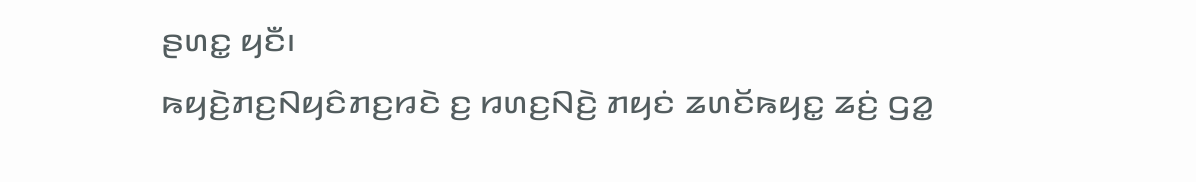ꤔꤛꤢ꤭ ꤟꤢꤪ꤯
ꤒꤟꤢꤧ꤬ꤊꤢ꤬ꤡꤟꤢꤨꤊꤢ꤬ꤙꤢꤧ ꤢ꤬ ꤙꤛꤢ꤬ꤡꤢꤧ꤬ ꤊꤟꤢꤦ ꤘꤛꤢꤩꤒꤟꤢ꤭ ꤘꤢꤦ꤬ ꤞꤤ꤭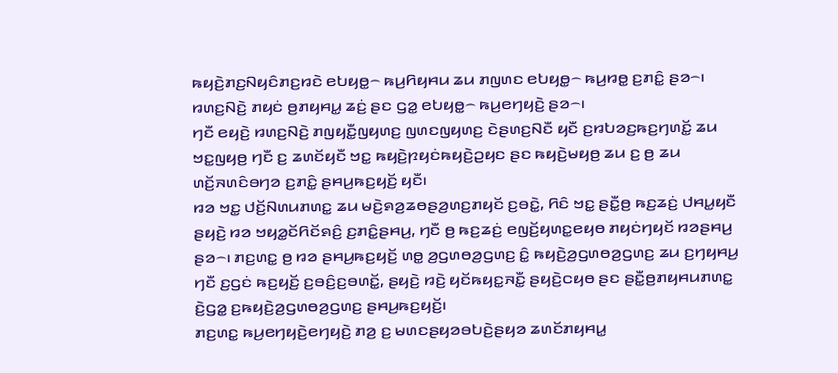ꤒꤟꤢꤧ꤬ꤊꤢ꤬ꤡꤟꤢꤨꤊꤢ꤬ꤙꤢꤧ ꤕꤝꤟꤥ꤭꤮ ꤒꤣ꤬ꤖꤟꤌꤣ ꤘꤣ ꤊꤜꤛꤢ ꤕꤝꤟꤥ꤭꤮ ꤒꤣ꤬ꤙꤥ꤭ ꤢ꤬ꤊꤢꤨ꤭ ꤔꤤ꤮꤯ ꤙꤛꤢ꤬ꤡꤢꤧ꤬ ꤊꤟꤢꤦ ꤥ꤬ꤊꤟꤌꤣ꤭ ꤘꤢꤦ꤬ ꤔꤢ ꤞꤤ꤭ ꤕꤝꤟꤥ꤭꤮ ꤒꤣ꤬ꤕꤚꤟꤢꤧ꤬ ꤔꤤ꤮꤯
ꤚꤢꤪ ꤕꤟꤢꤧ꤬ ꤙꤛꤢ꤬ꤡꤢꤧ꤬ ꤊꤜꤟꤢꤪ꤭ꤜꤟꤛꤢ꤬ ꤜꤛꤢꤜꤟꤛꤢ꤬ ꤢꤧꤔꤛꤢ꤬ꤡꤢꤪ ꤟꤢꤪ ꤢ꤬ꤙꤝꤤꤢ꤬ꤒꤢ꤬ꤚꤛꤢꤩ꤭ ꤘꤣ ꤠꤢ꤭ꤜꤟꤥ꤬ ꤚꤢꤪ ꤢ꤬ ꤘꤛꤢꤩꤟꤢꤪ ꤠꤢ꤭ ꤒꤟꤢꤧ꤬ꤐꤟꤢꤦꤒꤟꤢꤧ꤬ꤑꤟꤢ ꤔꤢ ꤒꤟꤢꤧ꤬ꤗꤟꤥ꤬ ꤘꤣ ꤢ꤬ ꤥ꤬ ꤘꤣ ꤛꤢꤩ꤬ꤏꤛꤢꤨꤋꤚꤤ ꤢ꤬ꤊꤢꤨ꤭ ꤔꤌꤣ꤬ꤒꤢ꤬ꤟꤢꤩ꤬ ꤟꤢꤪ꤯
ꤙꤤ ꤠꤢ꤭ ꤓꤢꤩ꤬ꤡꤛꤣꤊꤛꤢ꤭ ꤘꤣ ꤗꤢꤧ꤬ꤎꤤ꤬ꤘꤥꤔꤤ꤬ꤛꤢ꤬ꤊꤟꤢꤩ ꤢ꤬ꤋꤢꤧ꤭, ꤖꤢꤨ ꤠꤢ꤭ ꤔꤢꤪ꤭ꤥ꤬ ꤒꤢ꤬ꤘꤢꤦ꤬ ꤓꤌꤣ꤭ꤟꤢꤪ ꤔꤟꤢꤧ꤬ ꤙꤤ ꤠꤟꤤ꤭ꤢꤩꤖꤢꤩꤎꤢꤨ꤬ ꤢ꤬ꤊꤢꤨ꤭ꤔꤌꤣ꤬, ꤚꤢꤪ ꤥ꤬ ꤒꤢ꤬ꤘꤢꤦ꤬ ꤕꤜꤢꤩ꤬ꤟꤛꤢ꤭ꤕꤟꤥ ꤊꤟꤢꤦꤚꤟꤢꤩ ꤙꤤꤔꤌꤣ꤬ ꤔꤤ꤮꤯ ꤊꤢ꤬ꤛꤢ꤭ ꤥ꤬ ꤙꤤ ꤔꤌꤣ꤬ꤒꤢ꤬ꤟꤢꤩ꤬ ꤛꤥ꤭ ꤤ꤬ꤞꤛꤥꤤ꤬ꤞꤛꤢ꤬ ꤢꤨ꤭ ꤒꤟꤢꤧ꤬ꤤ꤬ꤞꤛꤥꤤ꤬ꤞꤛꤢ꤬ ꤘꤣ ꤢ꤬ꤚꤟꤌꤣ꤬ ꤚꤢꤪ ꤢ꤬ꤞꤢꤦ ꤒꤢ꤬ꤟꤢꤩ꤬ ꤢ꤬ꤋꤢꤨ꤬ꤢ꤬ꤋꤛꤢꤩ꤭, ꤔꤟꤢꤧ꤬ ꤙꤢꤧ꤬ ꤟꤢꤩꤒꤟꤢ꤭ꤏꤢꤪ꤭ ꤔꤟꤢꤧ꤬ꤍꤟꤥ ꤔꤢ ꤔꤢꤪ꤭ꤥ꤬ꤊꤟꤌꤣꤊꤛꤢ꤭ ꤢꤧ꤬ꤞꤤ꤭ ꤢ꤬ꤒꤟꤢꤧ꤬ꤤ꤬ꤞꤛꤥꤤ꤬ꤞꤛꤢ꤬ ꤔꤌꤣ꤬ꤒꤢ꤬ꤟꤢꤩ꤬꤯
ꤊꤢ꤬ꤛꤢ꤭ ꤒꤣ꤬ꤕꤚꤟꤢꤧ꤬ꤕꤚꤟꤢꤧ꤬ ꤊꤤ꤬ ꤢ꤬ ꤗꤛꤢꤔꤟꤤꤋꤝꤢꤧ꤬ꤔꤟꤤ ꤘꤛꤢꤩꤊꤟꤌꤣ꤭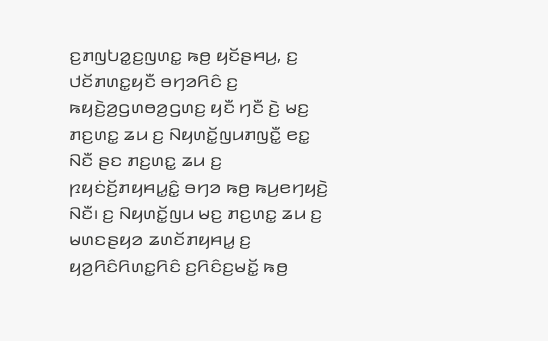ꤢ꤬ꤊꤜꤝꤤ꤭ꤢ꤬ꤜꤛꤢ꤭ ꤒꤥ꤬ ꤟꤢꤩꤔꤌꤣ꤬, ꤢ꤬ ꤓꤢꤩꤊꤛꤢ꤭ꤟꤢꤪ ꤋꤚꤤꤖꤢꤨ ꤢ꤬ ꤒꤟꤢꤧ꤬ꤤ꤬ꤞꤛꤥꤤ꤬ꤞꤛꤢ꤬ ꤟꤢꤪ ꤚꤢꤪ ꤢꤧ꤬ ꤗꤢ꤬ ꤊꤢ꤬ꤛꤢ꤭ ꤘꤣ ꤢ꤬ ꤡꤟꤛꤢꤩ꤭ꤜꤣꤊꤜꤢꤪ꤭ ꤕꤢ꤭ ꤡꤢꤪ ꤔꤢ ꤊꤢ꤬ꤛꤢ꤭ ꤘꤣ ꤢ꤬ ꤐꤟꤢꤦꤢꤩ꤬ꤊꤟꤌꤣ꤭ꤢꤨ꤭ ꤋꤚꤤ ꤒꤥ꤬ ꤒꤣ꤬ꤕꤚꤟꤢꤧ꤬ ꤡꤢꤪ꤯ ꤢ꤬ ꤡꤟꤛꤢꤩ꤭ꤜꤣ ꤗꤢ꤬ ꤊꤢ꤬ꤛꤢ꤭ ꤘꤣ ꤢ꤬ ꤗꤛꤢꤔꤟꤤ ꤘꤛꤢꤩꤊꤟꤌꤣ꤭ ꤢ꤬ ꤟꤤ꤬ꤖꤢꤨꤖꤛꤢ꤭ꤖꤢꤨ ꤢ꤬ꤖꤢꤨꤢ꤬ꤗꤢꤩ꤭ ꤒꤥ꤬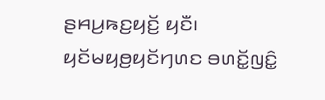ꤔꤌꤣ꤬ꤒꤢ꤬ꤟꤢꤩ꤬ ꤟꤢꤪ꤯
ꤟꤢꤩꤗꤟꤥ꤬ꤟꤢꤩꤚꤛꤢ ꤋꤛꤢꤩ꤭ꤜꤢꤨ꤭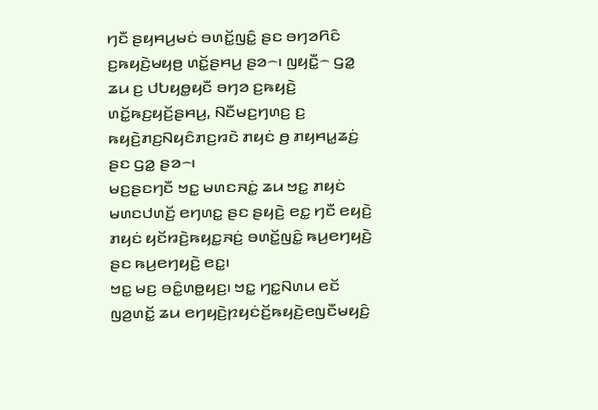ꤚꤢꤪ ꤔꤟꤌꤣ꤬ꤗꤢꤦ ꤋꤛꤢꤩ꤭ꤜꤢꤨ꤭ ꤔꤢ ꤋꤚꤤꤖꤢꤨ ꤢ꤬ꤒꤟꤢꤧ꤬ꤗꤟꤥ꤬ ꤛꤢꤩ꤭ꤔꤌꤣ꤬ ꤔꤤ꤮꤯ ꤜꤟꤢꤪ꤭꤮ ꤞꤤ꤭ ꤘꤣ ꤢ꤬ ꤓꤝꤟꤥ꤭ꤟꤢꤪ ꤋꤚꤤ ꤢ꤬ꤒꤟꤢꤧ꤬ ꤛꤢꤩ꤭ꤒꤢ꤬ꤟꤢꤩ꤬ꤔꤌꤣ꤬, ꤡꤢꤪꤗꤢ꤬ꤚꤛꤢ꤬ ꤢ꤬ ꤒꤟꤢꤧ꤬ꤊꤢ꤬ꤡꤟꤢꤨꤊꤢ꤬ꤙꤢꤧ ꤊꤟꤢꤦ ꤥ꤬ ꤊꤟꤌꤣ꤭ꤘꤢꤦ꤬ ꤔꤢ ꤞꤤ꤭ ꤔꤤ꤮꤯
ꤗꤢ꤬ꤔꤢꤚꤢꤪ ꤠꤢ꤭ ꤗꤛꤢꤏꤢꤦ꤭ ꤘꤣ ꤠꤢ꤭ ꤊꤟꤢꤦ ꤗꤛꤢꤓꤛꤢꤩ꤬ ꤕꤚꤛꤢ꤭ ꤔꤢ ꤔꤟꤢꤧ꤬ ꤕꤢ꤭ ꤚꤢꤪ ꤕꤟꤢꤧ꤬ ꤊꤟꤢꤦ ꤟꤢꤩꤙꤢꤧ꤬ꤒꤟꤢ꤭ꤏꤢꤦ꤬ ꤋꤛꤢꤩ꤭ꤜꤢꤨ꤭ ꤒꤣ꤬ꤕꤚꤟꤢꤧ꤬ ꤔꤢ ꤒꤣ꤬ꤕꤚꤟꤢꤧ꤬ ꤕꤢ꤭꤯
ꤠꤢ꤭ ꤗꤢ꤬ ꤋꤢꤨ꤭ꤛꤥ꤭ꤟꤢ꤬꤯ ꤠꤢ꤭ ꤚꤢ꤭ꤡꤛꤣ ꤕꤢꤩ ꤜꤤ꤬ꤛꤢꤩ꤭ ꤘꤣ ꤕꤚꤟꤢꤧ꤬ꤐꤟꤢꤦꤢꤩ꤬ꤒꤟꤢꤧ꤬ꤕꤜꤢꤪꤗꤟꤢꤨ꤬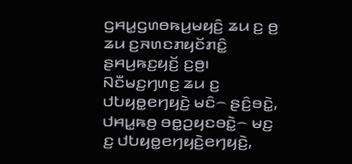ꤞꤌꤣ꤭ꤞꤛꤥꤒꤣ꤬ꤗꤟꤢꤨ꤬ ꤘꤣ ꤢ꤬ ꤥ꤬ ꤘꤣ ꤢ꤬ꤏꤛꤢꤊꤟꤢꤩꤊꤢꤨ꤭ ꤔꤌꤣ꤬ꤒꤢ꤬ꤟꤢꤩ꤬ ꤢ꤬ꤥ꤬꤯ ꤡꤢꤪꤗꤢ꤬ꤚꤛꤢ꤬ ꤘꤣ ꤢ꤬ ꤓꤝꤟꤥ꤭ꤕꤚꤟꤢꤧ꤬ ꤗꤢꤨ꤮ ꤔꤢꤨ꤬ꤋꤢꤧ꤭, ꤓꤌꤣ꤭ꤒꤥ꤬ ꤋꤥ꤭ꤑꤟꤢꤋꤢꤧ꤭꤮ ꤗꤢ꤬ ꤢ꤬ ꤓꤝꤟꤥ꤭ꤕꤚꤟꤢꤧ꤬ꤕꤚꤟꤢꤧ꤬,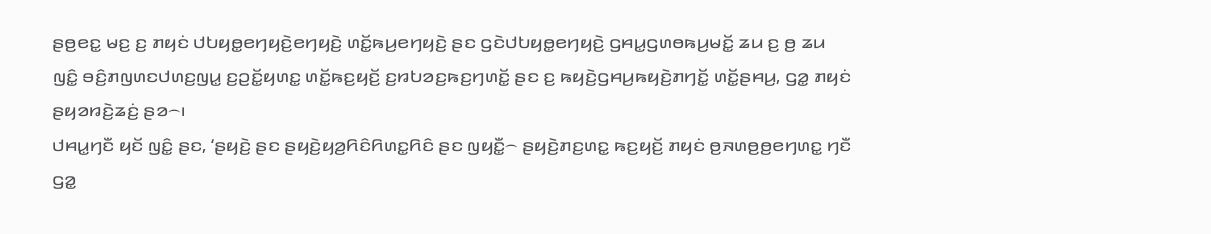ꤔꤥ꤬ꤕꤢ꤭ ꤗꤢ꤬ ꤢ꤬ ꤊꤟꤢꤦ ꤓꤝꤟꤥ꤭ꤕꤚꤟꤢꤧ꤬ꤕꤚꤟꤢꤧ꤬ ꤛꤢꤩ꤭ꤒꤣ꤬ꤕꤚꤟꤢꤧ꤬ ꤔꤢ ꤞꤢꤧꤓꤝꤟꤥ꤭ꤕꤚꤟꤢꤧ꤬ ꤞꤌꤣ꤭ꤞꤛꤥꤒꤣ꤬ꤗꤢꤩ꤭ ꤘꤣ ꤢ꤬ ꤥ꤬ ꤘꤣ ꤜꤢꤨ꤭ ꤋꤢꤨ꤬ꤊꤜꤛꤢꤓꤛꤢ꤬ꤜꤣ꤭ ꤢ꤬ꤑꤢꤩ꤭ꤟꤛꤢ꤭ ꤛꤢꤩ꤭ꤒꤢ꤬ꤟꤢꤩ꤬ ꤢ꤬ꤙꤝꤤꤢ꤬ꤒꤢ꤬ꤚꤛꤢꤩ꤭ ꤔꤢ ꤢ꤬ ꤒꤟꤢꤧ꤬ꤞꤌꤣ꤬ꤒꤟꤢꤧ꤬ꤊꤚꤢꤩ꤭ ꤛꤢꤩ꤭ꤔꤌꤣ꤬, ꤞꤤ꤭ ꤊꤟꤢꤦ ꤔꤟꤤꤙꤢꤧ꤬ꤘꤢꤦ꤬ ꤔꤤ꤮꤯
ꤓꤌꤣ꤭ꤚꤢꤪ ꤟꤢꤩ ꤜꤢꤨ꤭ ꤔꤢ, ‘ꤔꤟꤢꤧ꤬ ꤔꤢ ꤔꤟꤢꤧ꤬ꤟꤤ꤬ꤖꤢꤨꤖꤛꤢ꤭ꤖꤢꤨ ꤔꤢ ꤜꤟꤢꤪ꤭꤮ ꤔꤟꤢꤧ꤬ꤊꤢ꤬ꤛꤢ꤭ ꤒꤢ꤬ꤟꤢꤩ꤬ ꤊꤟꤢꤦ ꤥ꤬ꤏꤛꤥ꤬ꤥ꤬ꤕꤚꤛꤢ꤭ ꤚꤢꤪ ꤞꤤ꤭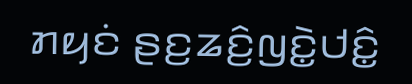ꤊꤟꤢꤦ ꤔꤢ꤬ꤘꤢꤨ꤬ꤜꤢꤧ꤭ꤓꤢꤨ꤭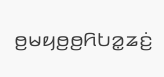ꤥ꤬ꤗꤟꤥ꤬ꤥ꤬ꤖꤝꤤ꤭ꤘꤢꤦ꤬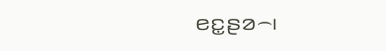ꤕꤢ꤭ꤔꤤ꤮꤯